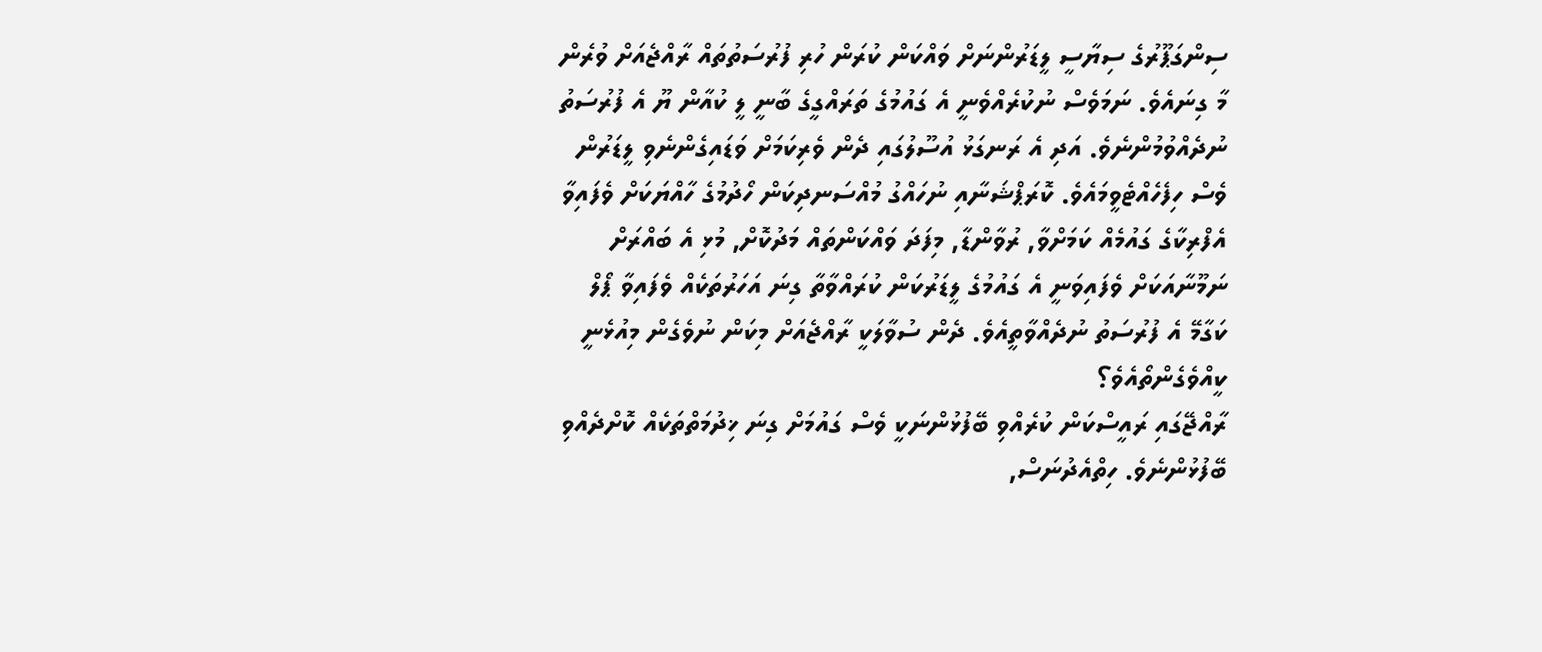ސިންގަޕޫރުގެ ސިޔާސީ ލީޑަރުންނަށް ވައްކަން ކުރަން ހުރި ފުރުސަތުތައް ރާއްޖެއަށް ވުރެން މާ ގިނައެވެ. ނަމަވެސް ނުކުރެއްވެނީ އެ ގައުމުގެ ތަރައްގީގެ ބާނީ ލީ ކުއާން ޔޫ އެ ފުރުސަތު ނުދެއްވުމުންނެވެ. އަދި އެ ރަނގަޅު އުސޫލުގައި ދެން ވެރިކަމަށް ވަޑައިގެންނެވި ލީޑަރުން ވެސް ހިފެހެއްޓެވީމައެވެ. ކޮރަޕްޝަނާއި ނުހައްގު މުއްސަނދިކަން ހޯދުމުގެ ހާއްޔަކަށް ވެފައިވާ އެފްރިކާގެ ގައުމެއް ކަމަށްވާ, ރުވާންޑާ, މިފަދަ ވައްކަންތައް މަދުކޮށް, މުޅި އެ ބައްރަށް ނަމޫނާއަކަށް ވެފައިވަނީ އެ ގައުމުގެ ލީޑަރުކަން ކުރައްވާތާ ގިނަ އަހަރުތަކެއް ވެފައިވާ ޕޯލް ކަގާމޭ އެ ފުރުސަތު ނުދެއްވާތީއެވެ. ދެން ސުވާލަކީ ރާއްޖެއަށް މިކަން ނުވެގެން މިއުޅެނީ ކީއްވެގެންތޯއެވެ؟
ރާއްޖޭގައި ރައީސްކަން ކުރެއްވި ބޭފުޅުންނަކީ ވެސް ގައުމަށް ގިނަ ޚިދުމަތްތަކެއް ކޮށްދެއްވި ބޭފުޅުންނެވެ. ހިތްއެދުނަސް,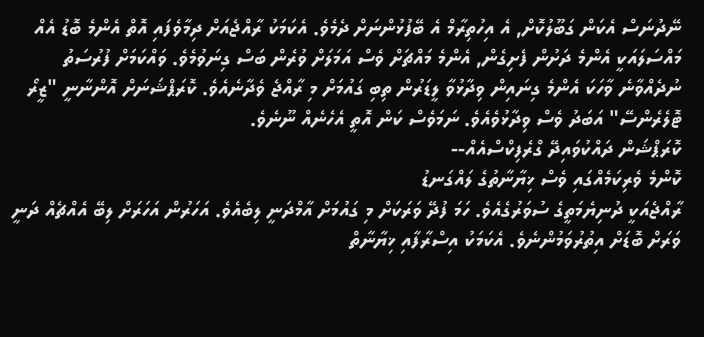ނޭދުނަސް އެކަން ގަބޫލުކޮށް, އެ އިހުތިރާމް އެ ބޭފުޅުންނަށް ދެމެވެ. އެކަމަކު ރާއްޖެއަށް ދިމާވެފައި އޮތް އެންމެ ބޮޑު އެއް މައްސަލައަކީ އެންމެ ދަށުން ފެށިގެން, އެންމެ މައްޗަށް ވެސް އަމަލަށް ވުރެން ބަސް ގިނަވުމެވެ. ވައްކަމަށް ފުރުސަތު ނުދެއްވާނެ ވާހަކަ އެންމެ ގިނައިން ވިދާޅުވާ ލީޑަރުން ތިބި ގައުމަށް މި ރާއްޖެ ވެދާނެއެވެ. ކޮރަޕްޝަނަށް އޮންނާނީ "ޒީރޯ ޓޮލެރެންސޭ" އަބަދު ވެސް ވިދާޅުވެއެވެ. ނަމަވެސް ކަން އޮތީ އެހެނެއް ނޫނެވެ.
ކޮރަޕްޝަން ދައްކުވައިދޭ ގްރެފިކްސްއެއް--
ކޮންމެ ވެރިކަމެއްގައި ވެސް ޚިޔާނާތުގެ ލައްގަނޑު
ރާއްޖެއަކީ ދުނިޔެމަތީގެ ސުވަރުގެއެވެ. ހަމަ ފުދޭ ވަރަކަށް މި ގައުމަށް އާމްދަނީ ލިބެއެވެ. އަހަރުން އަހަރަށް ލިބޭ އެއްޗެއް ދަނީ ވަރަށް ބޮޑަށް އިތުރުވަމުންނެވެ. އެކަމަކު އިސްރާފާއި ޚިޔާނާތް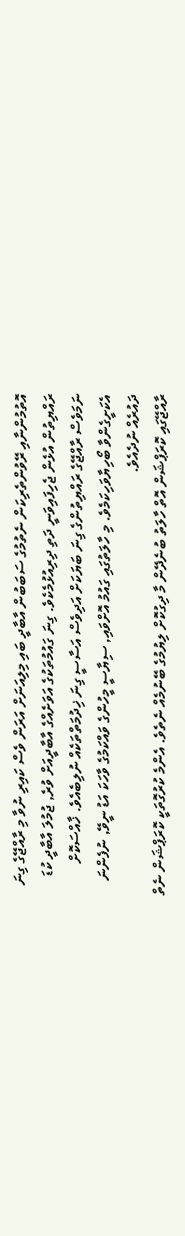އޮތުމުންނާއި ރޭވުންތެރިކަން ނެތުމުގެ ސަބަބުން އާބާދީ ބައި މިލިއަނަށް އަރަން ވެސް ކައިރި ނުވާ މި ރާއްޖޭގެ ގިނަ ރައްޔިތުން އުޅެން ޖެހިފައިވަނީ ދަތި ދިރިއުޅުމެކެވެ. ގިނަ ގައުމުތަކުގެ އަވަށެއްގެ އާބާދީއަށް ވުރެ, ޖުމުލަ އާބާދީ ކުޑަ ނަމަވެސް ރާއްޖޭގެ ރައްޔިތުންގެ ގިނަ ބަޔަކަށް އަދިވެސް އަސާސީ ގިނަ ޚިދުމަތްތަކެއް ނުލިބެއެވެ. ޚާއްސަކޮށް އެކަށީގެންވާ ބޯހިޔާވަހިކަމެވެ. މި ހާލަތުގައި ގައުމު އޮށްވައި, ސިޔާސީ މީހުންގެ ވައްކަމުގެ ވާހަކަ އަޑު ނީވޭ, ނުފެންނަ ދައުރެއް ނުދެއެވެ.
ރާއްޖޭގައި ކޮރަޕްޝަން އޮތް ހާލަތު ބުނެދޭން މާ ދިގުކޮށް ލިޔުމުގެ ބޭނުމެއް ނެތެވެ. އެންމެ ކުރުގޮތަކީ ކޮރަޕްޝަން ނެތް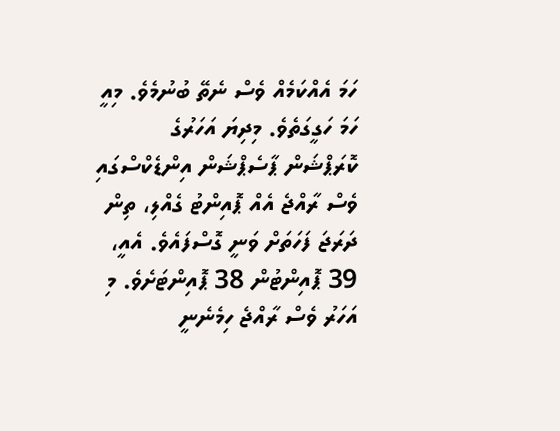ހަމަ އެއްކަމެއް ވެސް ނެތޭ ބުނުމެވެ. މިއީ ހަމަ ހަގީގަތެވެ. މިދިޔަ އަހަރުގެ ކޮރަޕްޝަން ޕާސެޕްޝަން އިންޑެކްސްގައި ވެސް ރާއްޖެ އެއް ޕޮއިންޓު ގެއްލި، ތިން ދަރަޖަ ފަހަތަށް ވަނީ ގޮސްފައެވެ. އެއީ، 39 ޕޮއިންޓުން 38 ޕޮއިންޓަށެވެ. މި އަހަރު ވެސް ރާއްޖެ ހިމެނެނީ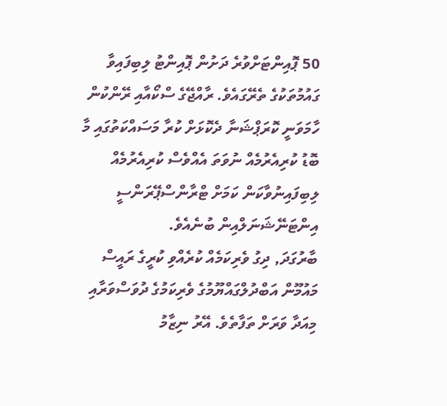50 ޕޮއިންޓަށްވުރެ ދަށުން ޕޮއިންޓު ލިބިފައިވާ ގައުމުތަކުގެ ތެރޭގައެވެ. ރާއްޖޭގެ ސްކޯއާއި ރޭންކުން ހާމަވަނީ ކޮރަޕްޝަނާ ދެކޮޅަށް ކުރާ މަސައްކަތުގައި މާ ބޮޑު ކުރިއެރުމެއް ނުވަތަ އެއްވެސް ކުރިއެރުމެއް ލިބިފައިނުވާކަން ކަމަށް ޓްރާންސްޕޭރަންސީ އިންޓަނޭޝަނަލްއިން ބުނެއެވެ.
ބާރުގަދަ, ދިގު ވެރިކަމެއް ކުރެއްވި ކުރީގެ ރައީސް މައުމޫން އަބްދުލްގައްޔޫމުގެ ވެރިކަމުގެ ދުވަސްވަރާއި މިއަދާ ވަރަށް ތަފާތެވެ. އޭރު ނިޒާމު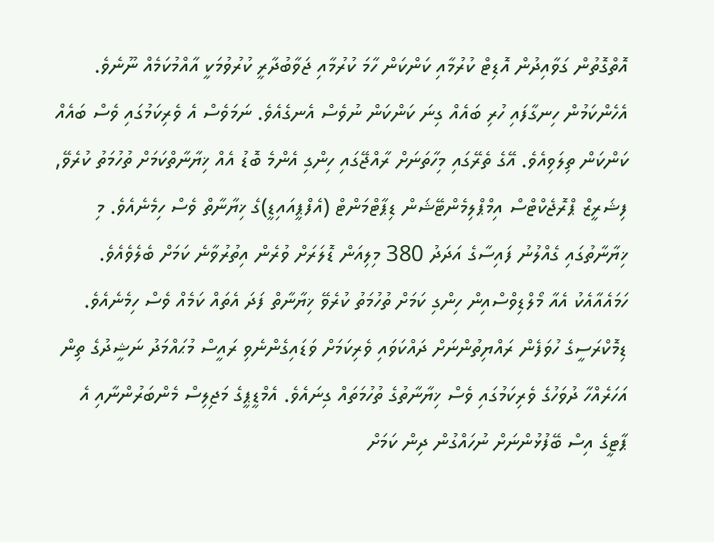އޮތްގޮތުން ގަވާއިދުން އޮޑިޓް ކުރުމާއި ކަންކަން ހާމަ ކުރުމާއި ޖަވާބުދާރީ ކުރުވުމަކީ އާއްމުކަމެއް ނޫނެވެ. އެހެންކަމުން ހިނގާފައި ހުރި ބައެއް ގިނަ ކަންކަން ނުވެސް އެނގެއެވެ. ނަމަވެސް އެ ވެރިކަމުގައި ވެސް ބައެއް ކަންކަން ތިލަވިއެވެ. އޭގެ ތެރޭގައި މިހާތަނަށް ރާއްޖޭގައި ހިންގި އެންމެ ބޮޑު އެއް ޚިޔާނާތްކަމަށް ތުހުމަތު ކުރެވޭ, ފިޝަރީޒް ޕްރޮޖެކްޓްސް އިމްޕްލިމެންޓޭޝަން ޑިޕާޓްމަންޓް (އެފްޕީއައިޑީ)ގެ ޚިޔާނާތް ވެސް ހިމެނެއެވެ. މި ޚިޔާނާތުގައި ގެއްލުނު ފައިސާގެ އަދަދު 380 މިލިއަން ޑޮލަރަށް ވުރެން އިތުރުވާނެ ކަމަށް ބެލެވެއެވެ. ހަމައެއާއެކު އެއާ މޯލްޑިވްސްއިން ހިންގި ކަމަށް ތުހުމަތު ކުރެވޭ ޚިޔާނާތް ފަދަ އެތައް ކަމެއް ވެސް ހިމެނެއެވެ.
ޑިމޮކްރަސީގެ ހުވަފެން ރައްޔިތުންނަށް ދައްކަވައި ވެރިކަމަށް ވަޑައިގެންނެވި ރައީސް މުޙައްމަދު ނަޝީދުގެ ތިން އަހަރެއްހާ ދުވަހުގެ ވެރިކަމުގައި ވެސް ޚިޔާނާތުގެ ތުހުމަތައް ގިނައެވެ. އެމްޑީޕީގެ މަޖިލިސް މެންބަރުންނާއި އެ ޕާޓީގެ އިސް ބޭފުޅުންނަށް ނުހައްގުން ދިން ކަމަށް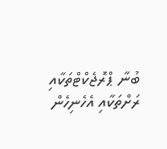ބުނާ ޕްރޮޖެކްޓްތަކާއި ރަށްތަކާއި އެހެނިހެން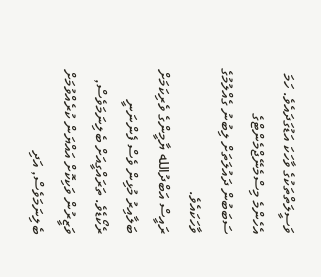ވަސީލަތްތަކުގެ ވާހަކަ އަޑުގަދައެވެ. ހަމަ އެހެންމެ މިސްމެނޭޖްމެންޓްގެ ސަބަބުން ދައުލަތަށް ލިބުނު ގެއްލުމުގެ ވާހަކައެވެ.
ރައީސް އަބްދުالله ޔާމީންގެ ވެރިކަމަށް ބަލާއިރު މުޅިން ވެސް ފެންނަނީ ރެކޯޑެވެ. ތަރައްގީއަށް ބެލިނަމަވެސް, ވަޒީރުން ވަކިކޮށް އައްޔަން ކުރެއްވުމަށް ބެލިނަމަވެސް, އަދި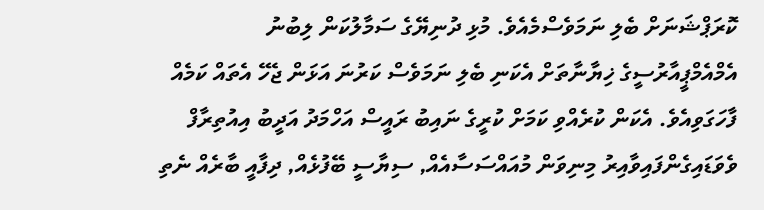ކޮރަޕްޝަނަށް ބެލި ނަމަވެސްމެއެވެ. މުޅި ދުނިޔޭގެ ސަމާލުކަން ލިބުނު އެމްއެމްޕީއާރުސީގެ ޚިޔާނާތަށް އެކަނި ބެލި ނަމަވެސް ކަރުނަ އަޅަން ޖެހޭ އެތައް ކަމެއް ފާހަގަވިއެވެ. އެކަން ކުރެއްވި ކަމަށް ކުރީގެ ނައިބު ރައީސް އަހްމަދު އަދީބު އިއުތިރާފް ވެވަޑައިގެންފައިވާއިރު މިނިވަން މުއައްސަސާއެއް, ސިޔާސީ ބޭފުޅެއް, ދިފާއީ ބާރެއް ނެތި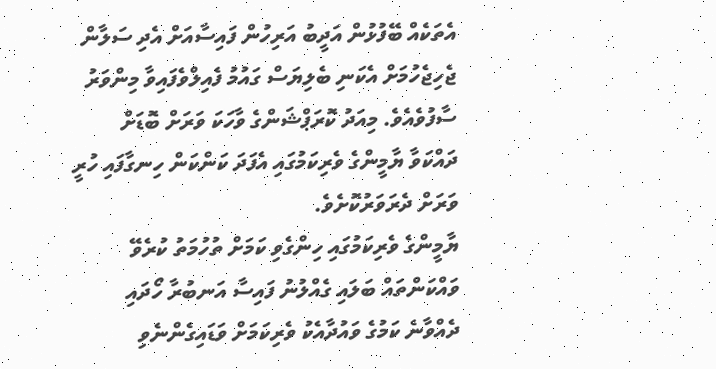އެތަކެއް ބޭފުޅުން އަދީބު އަރިހުން ފައިސާއަށް އެދި ސަލާން ޖެހިޖެހުމަށް އެކަނި ބެލިޔަސް ގައުމު ފެއިލްވެފައިވާ މިންވަރު ސާފުވެއެވެ. މިއަދު ކޮރަޕްޝަންގެ ވާހަކަ ވަރަށް ބޮޑަށް ދައްކަވާ ޔާމީންގެ ވެރިކަމުގައި އެފަދަ ކަންކަން ހިނގާފައި ހުރީ ވަރަށް ދެރަވަރުކޮށެވެ.
ޔާމީންގެ ވެރިކަމުގައި ހިންގެވި ކަމަށް ތުހުމަތު ކުރެވޭ ވައްކަންތައް ބަލައި ގެއްލުނު ފައިސާ އަނބުރާ ހޯދައި ދެއްވާނެ ކަމުގެ ވައުދާއެކު ވެރިކަމަށް ވަޑައިގެންނެވި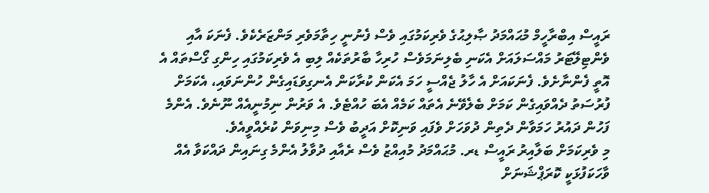ރައީސް އިބްރާހީމް މުޙައްމަދު ޞާލިޙުގެ ވެރިކަމުގައި ވެސް ފެނުނީ ހިތާމަވެރި މަންޒަރެކެވެ. ފެނަކަ އާއި ވެންޓިލޭޓަރު މައްސަލައަށް އެކަނި ބެލިނަމަވެސް ހުރިހާ ބާރުތަކެއް ލިބި އެ ވެރިކަމުގައި ހިންގި ގޯސްތައް އެ އޮތީ ފެންނާށެވެ. ފެނަކައަށް އެ ހާލު ޖެއްސީ ހަމަ އެކަން ކުރާކަން އެނގިވަޑައިގެން ހުންނަވައި، އެކަމަށް ފުރުސަތު ދެއްވައިގެން ކަމަށް ބެލެވޭނެ އެތައް ކަމެއް އެބަ ހުއްޓެވެ. އެ ވަރުން ނިމުނީއެއް ނޫނެވެ. އެންމެ ފަހުން ދައުރު ހަމަވާން ދެތިން ދުވަހަށް ވެފައި ވަނިކޮށް އަދީބު ވެސް މިނިވަން ކުރެއްވީއެވެ.
މި ވެރިކަމަށް ބަލާއިރު ރައީސް ޑރ. މުޙައްމަދު މުއިއްޒު ވެސް ރެއާއި ދުވާލު އެންމެ ގިނައިން ދައްކަވާ އެއް ވާހަކަފުޅަކީ ކޮރަޕްޝަނަށް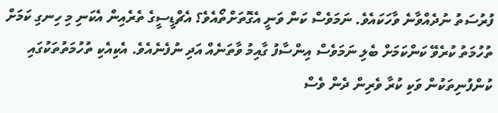ފުރުސަތު ނުދެއްވާނެ ވާހަކައެވެ. ނަމަވެސް ކަން ވަނީ އެގޮތަށްތޯއެވެ؟ އެޗްޑީސީގެ ތެރެއިން އެކަނި މި ހިނގި ކަމަށް ތުހުމަތު ކުރެވޭ ކަންކަމަށް ބެލި ނަމަވެސް އިންސާފު ގާއިމު ވާތަނެއް އަދި ނުފެނެއެވެ. އެކިއެކި ތުހުމަތުތަކުގައި ކުންފުނިތަކުން ވަކި ކުރާ ވެރިން ދެން ވެސް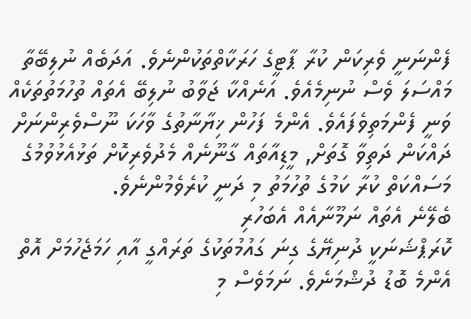ފެންނަނީ ވެރިކަން ކުރާ ޕާޓީގެ ހަރަކާތްތަކުންނެވެ. އަދަބެއް ނުލިބޭތާ މައްސަލަ ވެސް ނުނިމެއެވެ. އަނެއްކާ ޖަވާބު ނުލިބޭ އެތައް ތުހުމަތުތަކެއް ވަނީ ފެންމަތިވެފައެވެ. އެންމެ ފަހުން ޚިޔާނާތުގެ ވާހަކަ ނޫސްވެރިންނަށް ދައްކަން ދަތިވާ ގޮތަށް, މީޑިއާތައް ގާނޫނެއް މެދުވެރިކޮށް ތަޅުއެޅުވުމުގެ މަސައްކަތް ކުރާ ކަމުގެ ތުހުމަތު މި ދަނީ ކުރެވެމުންނެވެ.
ބެލޭނެ އެތައް ނަމޫނާއެއް އެބަހުރި
ކޮރަޕްޝަނަކީ ދުނިޔޭގެ ގިނަ ގައުމުތަކުގެ ތަރައްގީ އާއި ހަމަޖެހުމަށް އޮތް އެންމެ ބޮޑު ދުޝްމަނެވެ. ނަމަވެސް މި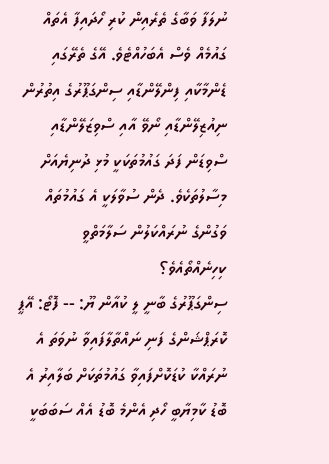ނުލަފާ ވަބާގެ ތެރެއިން ކުރި ހޯދައިފާ އެތައް ގައުމެއް ވެސް އެބަހުއްޓެވެ. އޭގެ ތެރޭގައި ޑެންމާކާއި ފިންލޭންޑާއި ސިންގަޕޫރުގެ އިތުރުން ނިއުޒިލޭންޑާއި ނޯވޭ އާއި ސްވިޒަލޭންޑާއި ސްވިޑަން ފަދަ ގައުމުތަކަކީ މުޅި ދުނިޔެއަށް މިސާލުތަކެވެ. ދެން ސުވާލަކީ އެ ގައުމުތައް ވަގުންގެ ނުރައްކަލުން ސަލާމަތްވީ ކިހިނެއްތޯއެވެ؟
ސިންގަޕޫރުގެ ބާނީ ލީ ކުއާން ޔޫ: -- ފޮޓޯ: އޭޕީ
ކޮރަޕްޝަންގެ ފަނި ނައްތާލާފައިވާ ނުވަތަ އެ ނުރައްކާ ކުޑަކޮށްފައިވާ ގައުމުތަކަށް ބަލާއިރު އެ ބޮޑު ކާމިޔާބީ ހޯދި އެންމެ ބޮޑު އެއް ސަބަބަކީ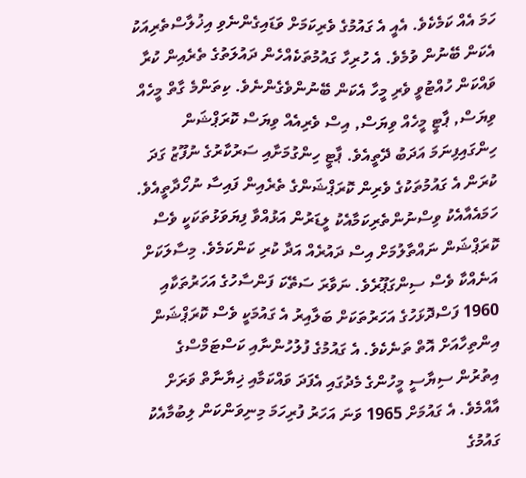ހަމަ އެއް ކަމެކެވެ. އެއީ އެ ގައުމުގެ ވެރިކަމަށް ވަޑައިގެންނެވި އިޚުލާސްތެރިއަކު އެކަން ބޭނުން ވުމެވެ. އެ ހުރިހާ ގައުމުތަކެއްހެން ދައުލަތުގެ ތެރެއިން ކުރާ ވައްކަން ހުއްޓުވީ ވެރި މީހާ އެކަން ބޭނުންވެގެންނެވެ. ކިތަންމެ ގާތް މީހެއް ވިޔަސް, ޕާޓީ މީހެއް ވިޔަސް, އިސް ވެރިއެއް ވިޔަސް ކޮރަޕްޝަން ހިންގައިފިނަމަ އަދަބު ދޭތީއެވެ. ޕާޓީ ހިންގުމަށާއި ސަރުކާރުގެ ނުފޫޒު ގަދަ ކުރަން އެ ގައުމުތަކުގެ ވެރިން ކޮރަޕްޝަންގެ ތެރެއިން ފައިސާ ނުހޯދާތީއެވެ.
ހަމައެއާއެކު ވިސްނުންތެރިކަމާއެކު ލީޑަރުން އަޅުއްވާ ފިޔަވަޅުތަކަކީ ވެސް ކޮރަޕްޝަން ނައްތާލުމަށް އިސް ދައުރެއް އަދާ ކުރި ކަންކަމެވެ. މިސާލަކަށް އަނެއްކާ ވެސް ސިންގަޕޫރެވެ. ނަވާރަ ސަތޭކަ ފަންސާހުގެ އަހަރުތަކާއި 1960 ފަސްދޮޅަހުގެ އަހަރުތަކަށް ބަލާއިރު އެ ގައުމަކީ ވެސް ކޮރަޕްޝަން އިންތިހާއަށް އޮތް ތަނެކެވެ. އެ ގައުމުގެ ފުލުހުންނާއި ކަސްޓަމްސްގެ އިތުރުން ސިޔާސީ މީހުންގެ މެދުގައި އެފަދަ ވައްކަމާއި ޚިޔާނާތް ވަރަށް އާއްމެވެ. އެ ގައުމަށް 1965 ވަނަ އަހަރު ފުރިހަމަ މިނިވަންކަން ލިބުމާއެކު ގައުމުގެ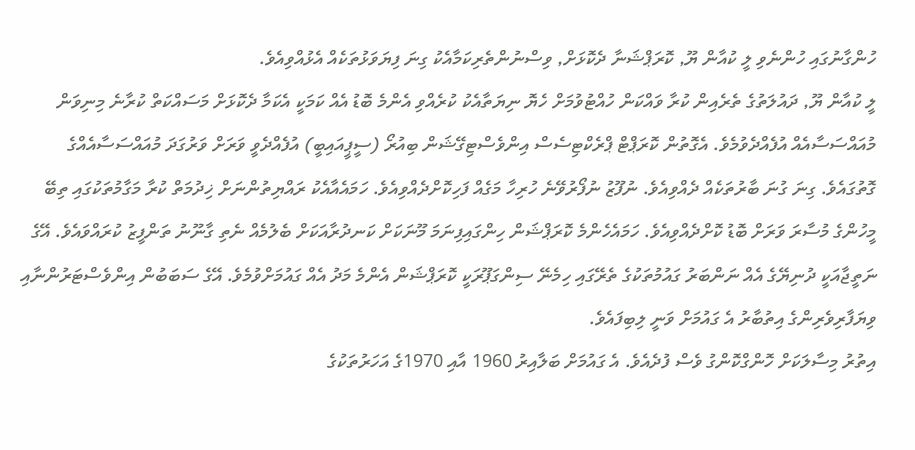ހުންގާނުގައި ހުންނެވި ލީ ކުއާން ޔޫ, ކޮރަޕްޝަނާ ދެކޮޅަށް, ވިސްނުންތެރިކަމާއެކު ގިނަ ފިޔަވަޅުތަކެއް އެޅުއްވިއެވެ.
ލީ ކުއާން ޔޫ, ދައުލަތުގެ ތެރެއިން ކުރާ ވައްކަން ހުއްޓުވުމަށް ހެޔޮ ނިޔަތާއެކު ކުރެއްވި އެންމެ ބޮޑު އެއް ކަމަކީ އެކަމާ ދެކޮޅަށް މަސައްކަތް ކުރާނެ މިނިވަން މުއައްސަސާއެއް އުފެއްދެވުމެވެ. އެގޮތުން ކޮރަޕްޓް ޕްރެކްޓިސެސް އިންވެސްޓިގޭޝަން ބިއުރޯ (ސީޕީއައިބީ) އުފެއްދެވީ ވަރަށް ވަރުގަދަ މުއައްސަސާއެއްގެ ގޮތުގައެވެ. ގިނަ ގުނަ ބާރުތަކެއް ދެއްވިއެވެ. ނުފޫޒު ނުފޯރުވޭނެ ހުރިހާ މަގެއް ފަހިކޮށްދެއްވިއެވެ. ހަމައެއާއެކު ރައްޔިތުންނަށް ޚިދުމަތް ކުރާ މަގާމުތަކުގައި ތިބޭ މީހުންގެ މުސާރަ ވަރަށް ބޮޑު ކޮށްދެއްވިއެވެ. ހަމައެހެންމެ ކޮރަޕްޝަން ހިންގައިފިނަމަ މޫނަކަށް ކަނދުރާއަކަށް ބެލުމެއް ނެތި ގާނޫނު ތަންފީޒު ކުރައްވައެވެ. އޭގެ ނަތީޖާއަކީ ދުނިޔޭގެ އެއް ނަންބަރު ގައުމުތަކުގެ ތެރޭގައި ހިމެނޭ ސިންގަޕޫރަކީ ކޮރަޕްޝަން އެންމެ މަދު އެއް ގައުމަށްވުމެވެ. އޭގެ ސަބަބުން އިންވެސްޓަރުންނާއި ވިޔަފާރިވެރިންގެ އިތުބާރު އެ ގައުމަށް ވަނީ ލިބިފައެވެ.
އިތުރު މިސާލަކަށް ހޮންގްކޮންގު ވެސް ފުދެއެވެ. އެ ގައުމަށް ބަލާއިރު 1960 އާއި 1970ގެ އަހަރުތަކުގެ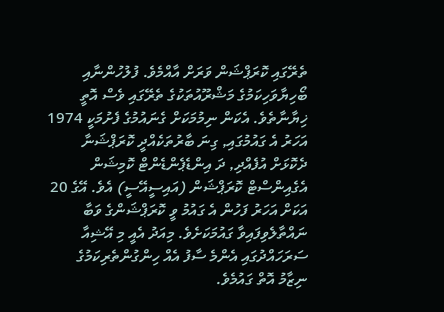ތެރޭގައި ކޮރަޕްޝަން ވަރަށް އާއްމެވެ. ފުލުހުންނާއި ބޯހިޔާވަހިކަމުގެ މަޝްރޫއުތަކުގެ ތެރޭގައި ވެސް އޮތީ ޚިޔާނާތެވެ. އެކަން ނިމުމަކަށް ގެނައުމުގެ ފެށުމަކީ 1974 އަހަރު އެ ގައުމުގައި, ގިނަ ބާރުތަކެއްދީ ކޮރަޕްޝަނާ ދެކޮޅަށް އުފެއްދި, ދަ އިންޑެޕެންޑެންޓް ކޮމިޝަން އެގެއިންސްޓް ކޮރަޕްޝަން (އައިސީއޭސީ) އެވެ. އޭގެ 20 އަކަށް އަހަރު ފަހުން އެ ގައުމު ވީ ކޮރަޕްޝަންގެ ވަބާ ނައްތާލެވިފައިވާ ގައުމަކަށެވެ. މިއަދު އެއީ މި އޭޝިއާ ސަރަހައްދުގައި އެންމެ ސާފު އެއް ހިންގުންތެރިކަމުގެ ނިޒާމު އޮތް ގައުމެވެ.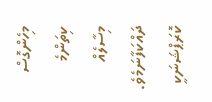މިހެންގޮސް ކިތަންމެ މިސާލެއް ދައްކަފާނަމެވެ. ކޮރަޕްޝަނަކީ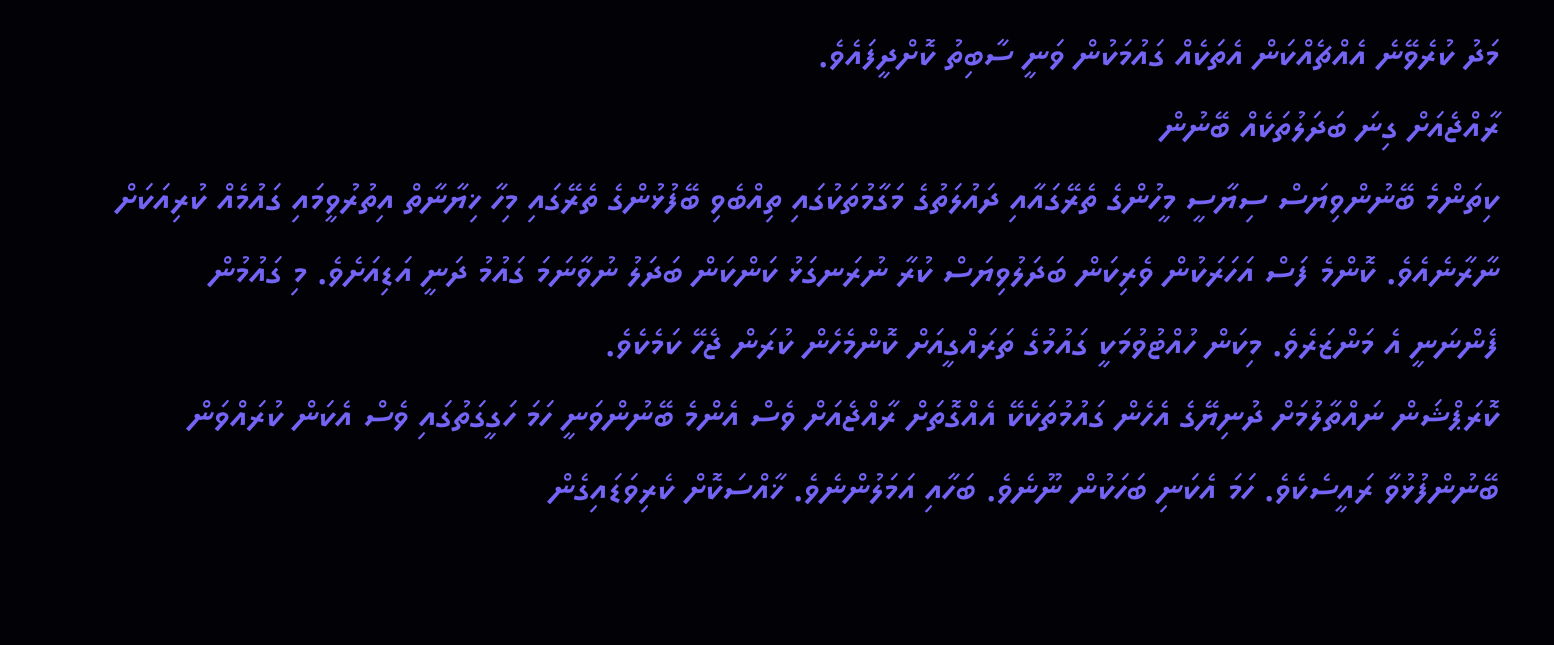މަދު ކުރެވޭނެ އެއްޗެއްކަން އެތަކެއް ގައުމަކުން ވަނީ ސާބިތު ކޮށްދީފައެވެ.
ރާއްޖެއަށް ގިނަ ބަދަލުތަކެއް ބޭނުން
ކިތަންމެ ބޭނުންވިޔަސް ސިޔާސީ މީހުންގެ ތެރޭގައާއި ދައުލަތުގެ މަގާމުތަކުގައި ތިއްބެވި ބޭފުޅުންގެ ތެރޭގައި މިހާ ޚިޔާނާތް އިތުރުވީމައި ގައުމެއް ކުރިއަކަށް ނާރާނެއެވެ. ކޮންމެ ފަސް އަހަރަކުން ވެރިކަން ބަދަލުވިޔަސް ކުރާ ނުރަނގަޅު ކަންކަން ބަދަލު ނުވާނަމަ ގައުމު ދަނީ އަޑިއަށެވެ. މި ގައުމުން ފެންނަނީ އެ މަންޒަރެވެ. މިކަން ހުއްޓުވުމަކީ ގައުމުގެ ތަރައްގީއަށް ކޮންމެހެން ކުރަން ޖެހޭ ކަމެކެވެ.
ކޮރަޕްޝަން ނައްތާލުމަށް ދުނިޔޭގެ އެހެން ގައުމުތަކެކޭ އެއްގޮތަށް ރާއްޖެއަށް ވެސް އެންމެ ބޭނުންވަނީ ހަމަ ހަގީގަތުގައި ވެސް އެކަން ކުރައްވަން ބޭނުންފުޅުވާ ރައީސެކެވެ. ހަމަ އެކަނި ބަހަކުން ނޫނެވެ. ބަހާއި އަމަލުންނެވެ. ޚާއްސަކޮށް ކެރިވަޑައިގެން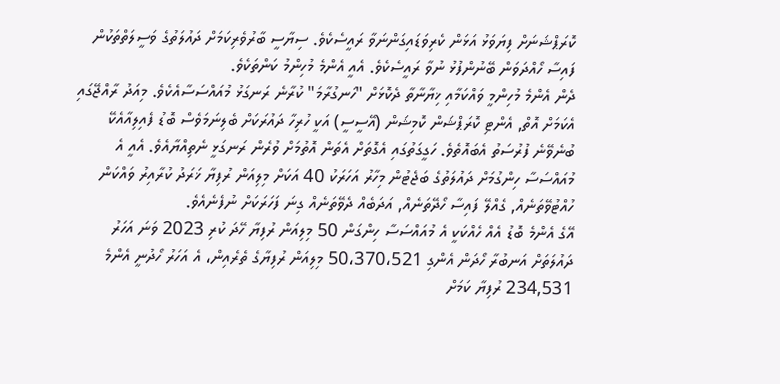ކޮރަޕްޝަނަށް ފިޔަވަޅު އަޅަން ކެރިވަޑައިގަންނަވާ ރައީސެކެވެ. ސިޔާސީ ބާރުވެރިކަމަށް ދައުލަތުގެ ވަސީލަތްތަކުން ފައިސާ ހޯއްދަވަން ބޭނުންފުޅު ނުވާ ރައީސެކެވެ. އެއީ އެންމެ މުހިންމު ކަންތަކެވެ.
ދެން އެންމެ މުހިންމީ ވައްކަމާއި ޚިޔާނާތާ ދެކޮޅަށް "ހަނގުރާމަ" ކުރާނެ ރަނގަޅު މުއައްސަސާއެކެވެ. މިއަދު ރާއްޖޭގައި އެކަމަށް އޮތް, އެންޓި ކޮރަޕްޝަން ކޮމިޝަން (އޭސީސީ) އަކީ ހުރިހާ ދައުރަކަށް ބެލިނަމަވެސް ބޮޑު ފެއިލިއާއެކޭ ބުނެވޭނެ ފުރުސަތު އެބައޮތެވެ. ހަގީގަތުގައި އެގޮތަށް އެތަން އޮތުމަށް ވުރެން ރަނގަޅީ ނެތިއްޔާއެވެ. އެއީ އެ މުއައްސަސާ ހިންގުމަށް ދައުލަތުގެ ބަޖެޓުން މިހާރު އަހަރަކު 40 އަކަށް މިލިއަން ރުފިޔާ ޚަރަދު ކުރާއިރު ވައްކަން ހުއްޓުވޭތަނެއް, ގެއްލޭ ފައިސާ ހޯދޭތަނެއް, އަދަބެއް ދެވޭތަނެއް ގިނަ ފަހަރަކަށް ނުފެނެއެވެ.
އޭގެ އެންމެ ބޮޑު އެއް ހެއްކަކީ އެ މުއައްސަސާ ހިންގަން 50 މިލިއަން ރުފިޔާ ހޭދަ ކުރި 2023 ވަނަ އަހަރު ދައުލަތަށް އަނބުރާ ހޯދަން އެންގި 50،370،521 މިލިއަން ރުފިޔާގެ ތެރެއިން، އެ އަހަރު ހޯދުނީ އެންމެ 234,531 ރުފިޔާ ކަމަށް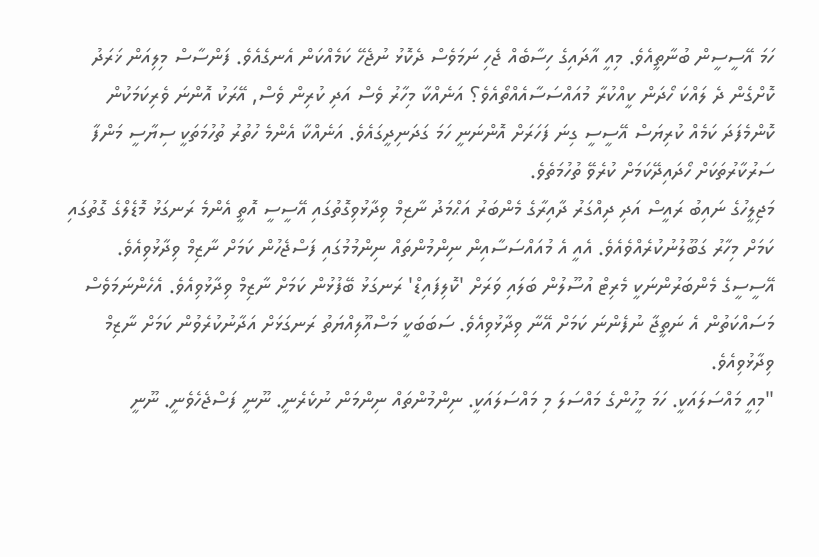ހަމަ އޭސީސީން ބުނާތީއެވެ. މިއީ އާދައިގެ ހިސާބެއް ޖެހި ނަމަވެސް ދެކޮޅު ނުޖެހޭ ކަމެއްކަން އެނގެއެވެ. ފަންސާސް މިލިއަން ޚަރަދު ކޮށްގެން ދެ ލައްކަ ހޯދަން ކީއްކުރާ މުއައްސަސާއެއްތޯއެވެ؟ އަނެއްކާ މިހާރު ވެސް އަދި ކުރިން ވެސް, އޭރަކު އޮންނަ ވެރިކަމަކުން ކޮންމެފަދަ ކަމެއް ކުރިޔަސް އޭސީސީ ގިނަ ފަހަރަށް އޮންނަނީ ހަމަ ގަދަނިދީގައެވެ. އަނެއްކާ އެންމެ ހުތުރު ތުހުމަތަކީ ސިޔާސީ މަންފާ ސަރުކާރުތަކަށް ހޯދައިދޭކަމަށް ކުރެވޭ ތުހުމަތެވެ.
މަޖިލީހުގެ ނައިބު ރައީސް އަދި ދިއްގަރު ދާއިރާގެ މެންބަރު އަޙްމަދު ނާޒިމް ވިދާޅުވިގޮތުގައި އޭސީސީ އޮތީ އެންމެ ރަނގަޅު މޮޑެލްގެ ގޮތުގައި ކަމަށް މިހާރު ގަބޫލުނުކުރެއްވެއެވެ. އެއީ އެ މުއައްސަސާއިން ނިންމުންތައް ނިންމުމުގައި ފަސްޖެހުން ކަމަށް ނާޒިމް ވިދާޅުވިއެވެ.
އޭސީސީގެ މެންބަރުންނަކީ މެރިޓް އުސޫލުން ބަލައި ވަރަށް 'ކޮލިފައިޑް' ރަނގަޅު ބޭފުޅުން ކަމަށް ނާޒިމް ވިދާޅުވިއެވެ. އެހެންނަމަވެސް މަސައްކަތުން އެ ނަތީޖާ ނުފެންނަ ކަމަށް އޭނާ ވިދާޅުވިއެވެ. ސަބަބަކީ މަސްއޫލިއްޔަތު ރަނގަޅަށް އަދާނުކުރެވުން ކަމަށް ނާޒިމް ވިދާޅުވިއެވެ.
"މިއީ މައްސަލައަކީ. ހަމަ މީހުންގެ މައްސަލަ މި މައްސަލައަކީ. ނިންމުންތައް ނިންމަން ނުކެރެނީ. ނޫނީ ފަސްޖެހެވެނީ. ނޫނީ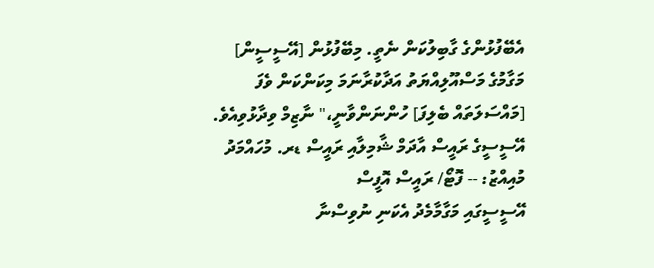އެބޭފުޅުންގެ ގާބިލުކަން ނެތީ. މިބޭފުޅުން [އޭސީސީން] މަގާމުގެ މަސްއޫލިއްޔަތު އަދާކުރާނަމަ މިކަންކަން ވެފަ [މައްސަލަތައް ބެލިފަ] ހުންނަންވާނީ،" ނާޒިމް ވިދާޅުވިއެވެ.
އޭސީސީގެ ރައީސް އާދަމް ޝާމިލާއި ރައީސް ޑރ. މުހައްމަދު މުއިއްޒު: -- ފޮޓޯ/ ރައީސް އޮފީސް
އޭސީސީގައި މަގާމާމެދު އެކަނި ނުވިސްނާ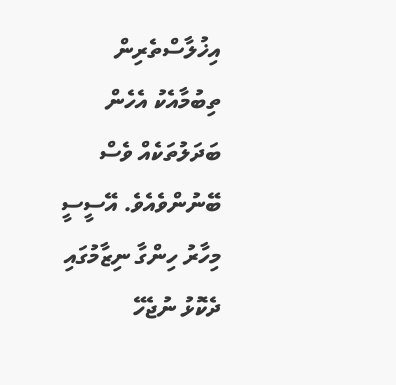އިޚުލާސްތެރިން ތިބުމާއެކު އެހެން ބަދަލުތަކެއް ވެސް ބޭނުންވެއެވެ. އޭސީސީ މިހާރު ހިންގާ ނިޒާމުގައި ދެކޮޅު ނުޖެހޭ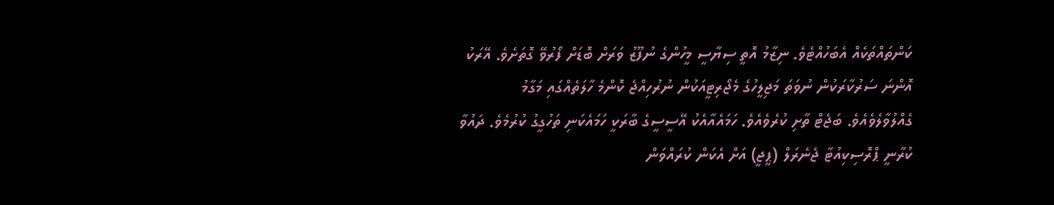ކަންތައްތަކެއް އެބަހުއްޓެވެ. ނިޒާމު އޮތީ ސިޔާސީ މީހުންގެ ނުފޫޒު ވަރަށް ބޮޑަށް ފޯރުވޭ ގޮތަށެވެ. އޭރަކު އޮންނަ ސަރުކާރަކުން ނުވަތަ މަޖިލީހުގެ މެޖޯރިޓީއަކުން ނުރުހިއްޖެ ކޮންމެ ހާލަތެއްގައި މަގާމު ގެއްލުވާލެވެއެވެ. ބަޖެޓް ތާށި ކުރެވެއެވެ. ހަމައެއާއެކު އޭސީސީގެ ބާރަކީ ހަމައެކަނި ތަހުގީގު ކުރުމެވެ. ދައުވާ ކުރާނީ ޕްރޮސިކިއުޓާ ޖެނެރަލް (ޕީޖީ) އަށް އެކަން ކުރައްވަން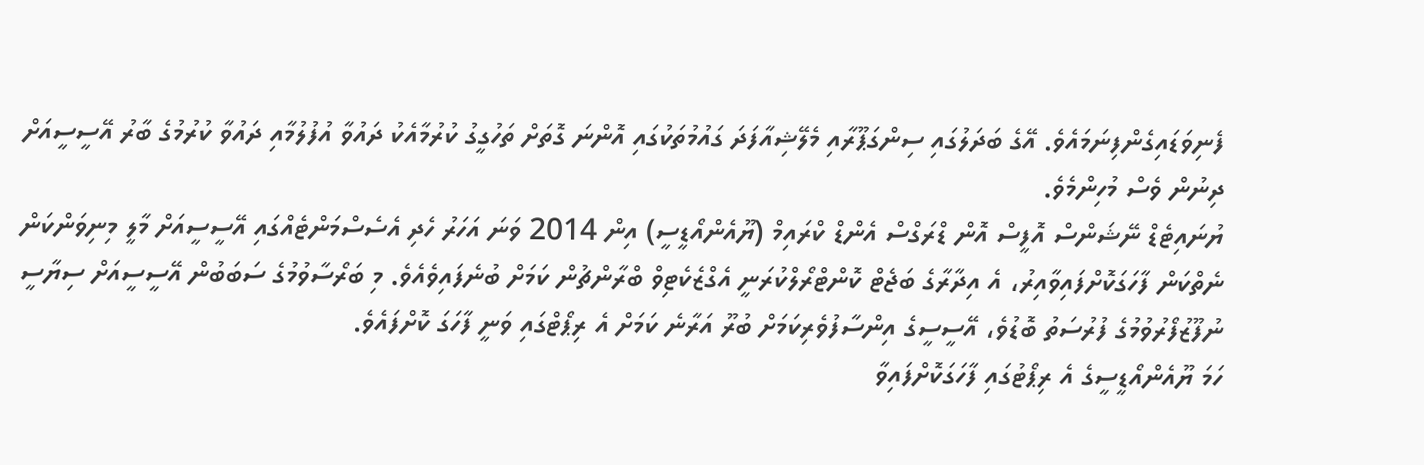ފެނިވަޑައިގެންފިނަމައެވެ. އޭގެ ބަދަލުގައި ސިންގަޕޫރާއި މެލޭޝިއާފަދަ ގައުމުތަކުގައި އޮންނަ ގޮތަށް ތަހުގީގު ކުރުމާއެކު ދައުވާ އުފުލުމާއި ދައުވާ ކުރުމުގެ ބާރު އޭސީސީއަށް ދިނުން ވެސް މުހިންމެވެ.
ޔުނައިޓެޑް ނޭޝަންސް އޮފީސް އޮން ޑްރަގްސް އެންޑް ކްރައިމް (ޔޫއެންއޯޑީސީ) އިން 2014 ވަނަ އަހަރު ހެދި އެސެސްމަންޓެއްގައި އޭސީސީއަށް މާލީ މިނިވަންކަން ނެތްކަން ފާހަގަކޮށްފައިވާއިރު، އެ އިދާރާގެ ބަޖެޓް ކޮންޓްރޯލްކުރަނީ އެގްޒެކެޓިވް ބްރާންޗުން ކަމަށް ބުނެފައިވެއެވެ. މި ބަރޯސާވުމުގެ ސަބަބުން އޭސީސީއަށް ސިޔާސީ ނުފޫޒުފޯރުވުމުގެ ފުރުސަތު ބޮޑުވެ، އޭސީސީގެ އިންސާފުވެރިކަމަށް ބުރޫ އަރާނެ ކަމަށް އެ ރިޕޯޓްގައި ވަނީ ފާހަގަ ކޮށްފައެވެ.
ހަމަ ޔޫއެންއޯޑީސީގެ އެ ރިޕޯޓުގައި ފާހަގަކޮށްފައިވާ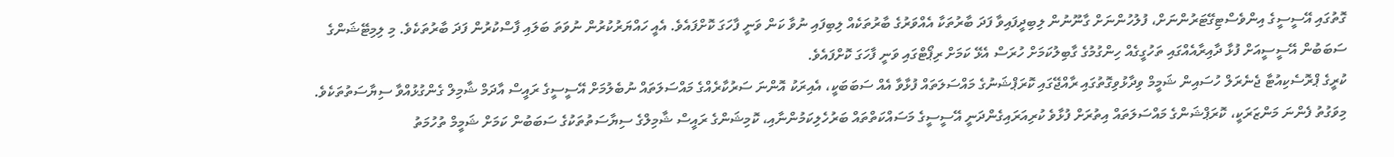ގޮތުގައި އޭސީސީގެ އިންވެސްޓިގޭޓަރުންނަށް، ފުލުހުންނަށް ގާނޫނުން ލިބިދީފައިވާ ފަދަ ބާރުތަކާ އެއްވަރުގެ ބާރުތަކެއް ލިބިފައި ނުވާ ކަން ވަނީ ފާހަގަ ކޮށްފައެވެ. އެއީ ހައްޔަރުކުރުން ނުވަތަ ބަލައި ފާސްކުރުން ފަދަ ބާރުތަކެވެ. މި ލިމިޓޭޝަންގެ ސަބަބުން އޭސީސީއަށް ފުޅާ ދާއިރާއެއްގައި ތަހުގީގެއް ހިންގުމުގެ ގާބިލުކަމަށް ހުރަސް އެޅޭ ކަމަށް ރިޕޯޓްގައި ވަނީ ފާހަގަ ކޮށްފައެވެ.
ކުރީގެ ޕްރޮސެކިއުޓާ ޖެނެރަލް ހުސައިން ޝަމީމް ވިދާޅުވިގޮތުގައި ރާއްޖޭގައި ކޮރަޕްޝަނުގެ މައްސަލަތައް ފުޅާވާ އެއް ސަބަބަކީ، އެއިރަކު އޮންނަ ސަރުކާރެއްގެ މައްސަލަތައް ނުބެލުމަށް އޭސީސީގެ ރައީސް އާދަމް ޝާމިލް ގެންގުޅުއްވާ ސިޔާސަތުތަކެވެ.
މިވަގުތު ފެންނަ މަންޒަރަކީ، ކޮރަޕްޝަންގެ މައްސަލަތައް އިތުރަށް ފުޅާވެ ކުރިއަރައިގެންދަނީ އޭސީސީގެ މަސައްކަތްތައް ބަރުހެލިކަމުންނާއި، ކޮމިޝަންގެ ރައީސް ޝާމިލްގެ ސިޔާސަތުތަކުގެ ސަބަބުން ކަމަށް ޝަމީމް ތުހުމަތު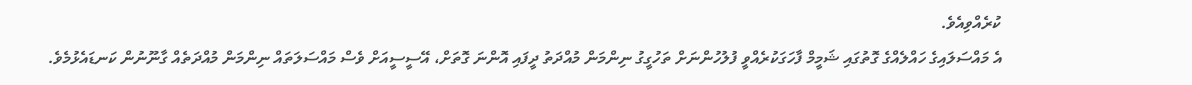ކުރެއްވިއެވެ.
އެ މައްސަލައިގެ ހައްލެއްގެ ގޮތުގައި ޝަމީމް ފާހަގަކުރެއްވީ ފުލުހުންނަށް ތަހުގީގު ނިންމަން މުއްދަތު ދީފައި އޮންނަ ގޮތަށް، އޭސީސީއަށް ވެސް މައްސަލަތައް ނިންމަން މުއްދަތެއް ގާނޫނުން ކަނޑައެޅުމެވެ.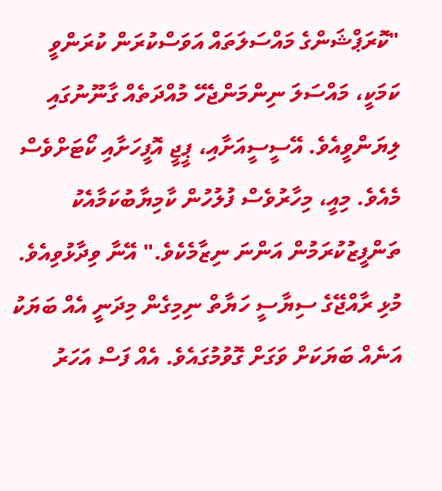"ކޮރަޕްޝަންގެ މައްސަލަތައް އަވަސްކުރަން ކުރަންވީ ކަމަކީ، މައްސަލަ ނިންމަންޖެހޭ މުއްދަތެއް ގާނޫނުގައި ލިޔަންވީއެވެ. އޭސީސީއަށާއި، ޕީޖީ އޮފީހަށާއި ކޯޓަށްވެސް މެއެވެ. މިއީ، މިހާރުވެސް ފުލުހުން ކާމިޔާބުކަމާއެކު ތަންފީޒުކުރަމުން އަންނަ ނިޒާމެކެވެ." އޭނާ ވިދާޅުވިއެވެ.
މުޅި ރާއްޖޭގެ ސިޔާސީ ހަޔާތް ނިމިގެން މިދަނީ އެއް ބަޔަކު އަނެއް ބަޔަކަށް ވަގަށް ގޮވުމުގައެވެ. އެއް ފަސް އަހަރު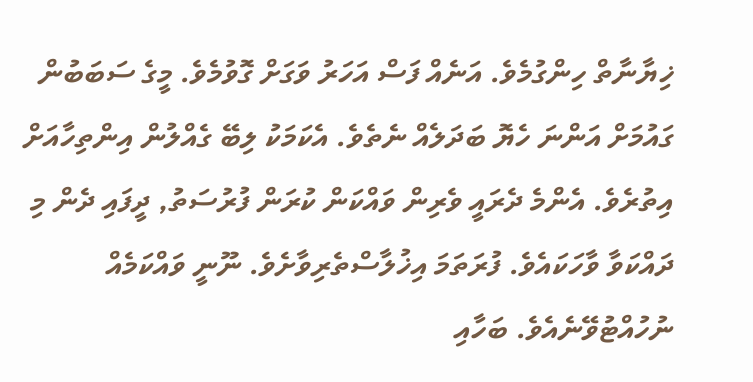ޚިޔާނާތް ހިންގުމެވެ. އަނެއް ފަސް އަހަރު ވަގަށް ގޮވުމެވެ. މީގެ ސަބަބުން ގައުމަށް އަންނަ ހެޔޮ ބަދަލެއް ނެތެވެ. އެކަމަކު ލިބޭ ގެއްލުން އިންތިހާއަށް އިތުރެވެ. އެންމެ ދެރައީ ވެރިން ވައްކަން ކުރަން ފުރުސަތު, ދީފައި ދެން މި ދައްކަވާ ވާހަކައެވެ. ފުރަތަމަ އިޚުލާސްތެރިވާށެވެ. ނޫނީ ވައްކަމެއް ނުހުއްޓުވޭނެއެވެ. ބަހާއި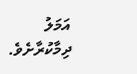އަމަލު ދިމާކުރާށެވެ.